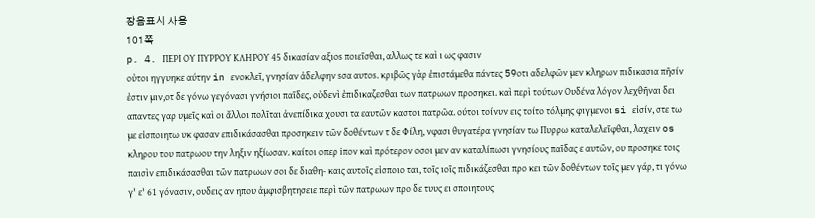장음표시 사용
101쪽
p. 4. ΠΕΡΙ ΟΥ ΠΥΡΡΟΥ ΚΛΗΡΟΥ 45 δικασίαν αξιos ποιεῖσθαι, αλλως τε καὶ ι ως φασιν
οὐτοι ηγγυηκε αύτην in ενοκλεῖ, γνησίαν ἀδελφην sσα αυτοs. κριβῶς γὰρ ἐπιστάμεθα πάντες 59oτι αδελφῶν μεν κληρων πιδικασια πῆσίν ἐστιν μιν,οτ δε γόνω γεγόνασι γνήσιοι παῖδες, οὐδενὶ ἐπιδικαζεσθαι των πατρωων προσηκει. καὶ περὶ τούτων Ουδένα λόγον λεχθῆναι δει απαντες γαρ υμεῖς καὶ οι ἄλλοι πολῖται ἀνεπίδικα χουσι τα εαυτῶν καστοι πατρῶα. ούτοι τοίνυν εις τοίτο τόλμης φιγμενοι si εἰσίν, στε τω με εἰσποιητω υκ φασαν επιδικάσασθαι προσηκειν τῶν δοθέντων τ δε Φίλη, νφασι θυγατέρα γνησίαν τω Πυρρω καταλελεῖφθαι, λαχειν os κληρου του πατρωου την ληξιν ηξίωσαν. καίτοι οπερ iπον καὶ πρότερον οσοι μεν αν καταλίπωσι γνησίους παῖδας ε αυτῶν, ου προσηκε τοις παισὶν επιδικάσασθαι τῶν πατρωων σοι δε διαθη- καις αυτοῖς εἰσποιο ται, τοῖς ιοῖς πιδικάζεσθαι προ κει τῶν δοθέντων τοῖς μεν γάρ, τι γόνω γ' ε' 61 γόνασιν, ουδεις αν ηπου ἀμφισβητησειε περὶ τῶν πατρωων προ δε τυυς ει σποιητους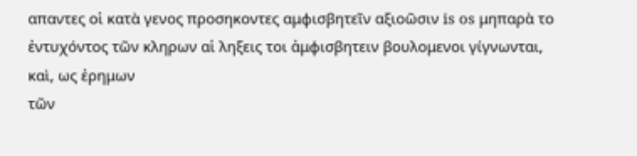απαντες οἱ κατὰ γενος προσηκοντες αμφισβητεῖν αξιοῶσιν is os μηπαρὰ το ἐντυχόντος τῶν κληρων αἱ ληξεις τοι ἀμφισβητειν βουλομενοι γίγνωνται, καὶ, ως ἐρημων
τῶν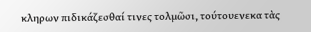κληρων πιδικάζεσθαί τινες τολμῶσι, τούτουενεκα τὰς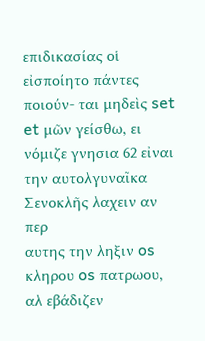επιδικασίας οἱ εἰσποίητο πάντες ποιούν- ται μηδεὶς set et μῶν γείσθω, ει νόμιζε γνησια 62 εἰναι την αυτολγυναῖκα Σενοκλῆς λαχειν αν περ
αυτης την ληξιν os κληρου os πατρωου, αλ εβάδιζεν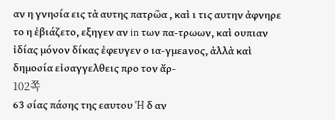αν η γνησία εις τὰ αυτης πατρῶα , καὶ ι τις αυτην ἀφνηρε το η ἐβιάζετο, εξηγεν αν in των πα-τρωων, καὶ ουπιαν ἰδίας μόνον δίκας ἐφευγεν ο ια-γμεaνος, ἀλλὰ καὶ δημοσία εἰσαγγελθεις προ τον ἄρ-
102쪽
63 σίας πάσης της εαυτου 'H δ αν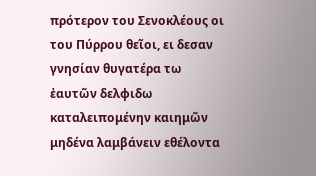πρότερον του Σενοκλέους οι του Πύρρου θεῖοι, ει δεσαν γνησίαν θυγατέρα τω ἐαυτῶν δελφιδω καταλειπομένην καιημῶν μηδένα λαμβάνειν εθέλοντα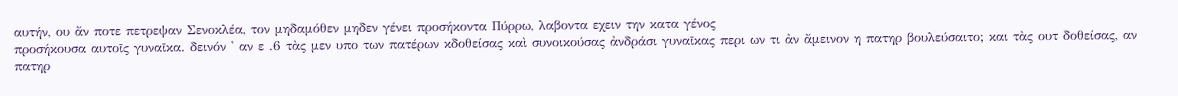αυτήν, ου ἄν ποτε πετρεψαν Σενοκλέα, τον μηδαμόθεν μηδεν γένει προσήκοντα Πύρρω, λαβοντα εχειν την κατα γένος
προσήκουσα αυτοῖς γυναῖκα. δεινόν ' αν ε .6 τὰς μεν υπο των πατέρων κδοθείσας καὶ συνοικούσας ἀνδράσι γυναῖκας περι ων τι ἀν ἄμεινον η πατηρ βουλεύσαιτο; και τὰς ουτ δοθείσας, αν πατηρ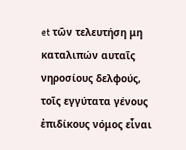et τῶν τελευτήση μη καταλιπών αυταῖς νηροσίους δελφούς, τοῖς εγγύτατα γένους ἐπιδίκους νόμος εἶναι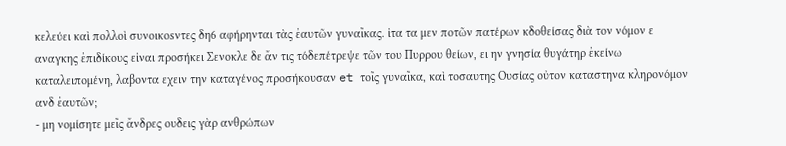κελεύει καὶ πολλοὶ συνοικοsντες δη6 αφήρηνται τὰς ἐαυτῶν γυναῖκας. ἰτα τα μεν ποτῶν πατέρων κδοθείσας διὰ τον νόμον ε αναγκης ἐπιδίκους εἰναι προσήκει Σενοκλε δε ἄν τις τόδεπέτρεψε τῶν του Πυρρου θείων, ει ην γνησία θυγάτηρ ἐκείνω καταλειπομένη, λαβοντα εχειν την καταγένος προσήκουσαν et τοῖς γυναῖκα, καὶ τοσαυτης Ουσίας οὐτον καταστηνα κληρονόμον ανδ ἐαυτῶν;
- μη νομίσητε μεῖς ἄνδρες ουδεις γὰρ ανθρώπων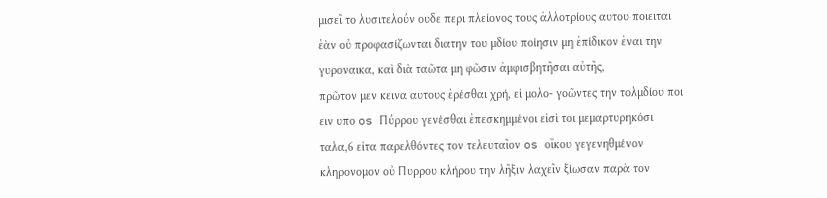μισεῖ το λυσιτελούν ουδε περι πλείονος τους ἀλλοτρίους αυτου ποιειται ἐὰν οὐ προφασίζωνται διατην του μδίου ποίησιν μη ἐπίδικον ἐναι την γυροναικα, καὶ διὰ ταῶτα μη φῶσιν ἀμφισβητῆσαι αὐτῆς,
πρῶτον μεν κεινα αυτους ἐρέσθαι χρή, εἰ μολο- γοῶντες την τολμδίου ποι ειν υπο os Πύρρου γενέσθαι ἐπεσκημμένοι εἰσὶ τοι μεμαρτυρηκόσι ταλα,6 εἰτα παρελθόντες τον τελευταῖον os οἴκου γεγενηθμένον κληρονομον οὐ Πυρρου κλήρου την λῆξιν λαχεῖν ξίωσαν παρὰ τον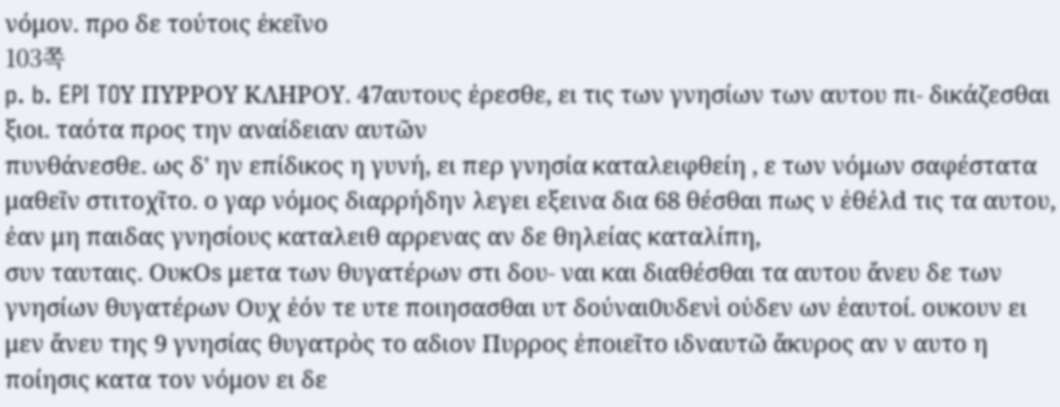νόμον. προ δε τούτοις ἐκεῖνο
103쪽
p. b. EPI TOΥ ΠΥΡΡΟΥ ΚΛΗΡΟΥ. 47αυτους ἐρεσθε, ει τις των γνησίων των αυτου πι- δικάζεσθαι ξιοι. ταότα προς την αναίδειαν αυτῶν
πυνθάνεσθε. ως δ' ην επίδικος η γυνή, ει περ γνησία καταλειφθείη , ε των νόμων σαφέστατα μαθεῖν στιτοχῖτο. ο γαρ νόμος διαρρήδην λεγει εξεινα δια 68 θέσθαι πως ν ἐθέλd τις τα αυτου, ἐαν μη παιδας γνησίους καταλειθ αρρενας αν δε θηλείας καταλίπη,
συν ταυταις. OυκOs μετα των θυγατέρων στι δου- ναι και διαθέσθαι τα αυτου ἄνευ δε των γνησίων θυγατέρων Ουχ ἐόν τε υτε ποιησασθαι υτ δούναι0υδενὶ οὐδεν ων ἐαυτοί. ουκουν ει μεν ἄνευ της 9 γνησίας θυγατρὸς το αδιον Πυρρος ἐποιεῖτο ιδναυτῶ ἄκυρος αν ν αυτο η ποίησις κατα τον νόμον ει δε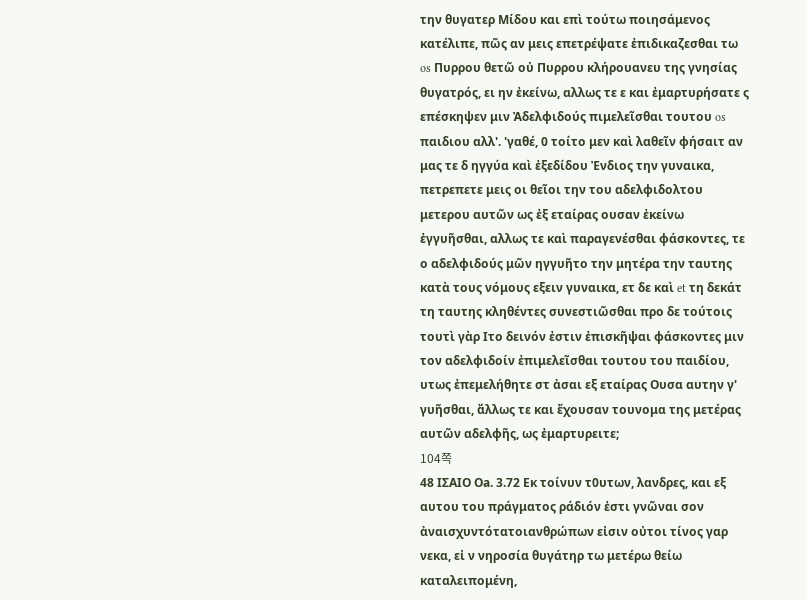την θυγατερ Μίδου και επὶ τούτω ποιησάμενος κατέλιπε, πῶς αν μεις επετρέψατε ἐπιδικαζεσθαι τω os Πυρρου θετῶ οὐ Πυρρου κλήρουανευ της γνησίας θυγατρός, ει ην ἐκείνω, αλλως τε ε και ἐμαρτυρήσατε ς επέσκηψεν μιν Ἀδελφιδούς πιμελεῖσθαι τουτου os παιδιου αλλ'. 'γαθέ, 0 τοίτο μεν καὶ λαθεῖν φήσαιτ αν μας τε δ ηγγύα καὶ ἐξεδίδου Ἐνδιος την γυναικα, πετρεπετε μεις οι θεῖοι την του αδελφιδολτου μετερου αυτῶν ως ἐξ εταίρας ουσαν ἐκείνω ἐγγυῆσθαι, αλλως τε καὶ παραγενέσθαι φάσκοντες, τε ο αδελφιδούς μῶν ηγγυῆτο την μητέρα την ταυτης κατὰ τους νόμους εξειν γυναικα, ετ δε καὶ et τη δεκάτ τη ταυτης κληθέντες συνεστιῶσθαι προ δε τούτοις τουτὶ γὰρ Iτο δεινόν ἐστιν ἐπισκῆψαι φάσκοντες μιν τον αδελφιδοίν ἐπιμελεῖσθαι τουτου του παιδίου, υτως ἐπεμελήθητε στ ἀσαι εξ εταίρας Ουσα αυτην γ' γυῆσθαι, ἄλλως τε και ἔχουσαν τουνομα της μετέρας αυτῶν αδελφῆς, ως ἐμαρτυρειτε;
104쪽
48 ΙΣΑΙΟ Οa. 3.72 Εκ τοίνυν τ0υτων, λανδρες, και εξ αυτου του πράγματος ράδιόν ἐστι γνῶναι σον ἀναισχυντότατοιανθρώπων εἰσιν οὐτοι τίνος γαρ νεκα, εἰ ν νηροσία θυγάτηρ τω μετέρω θείω καταλειπομένη,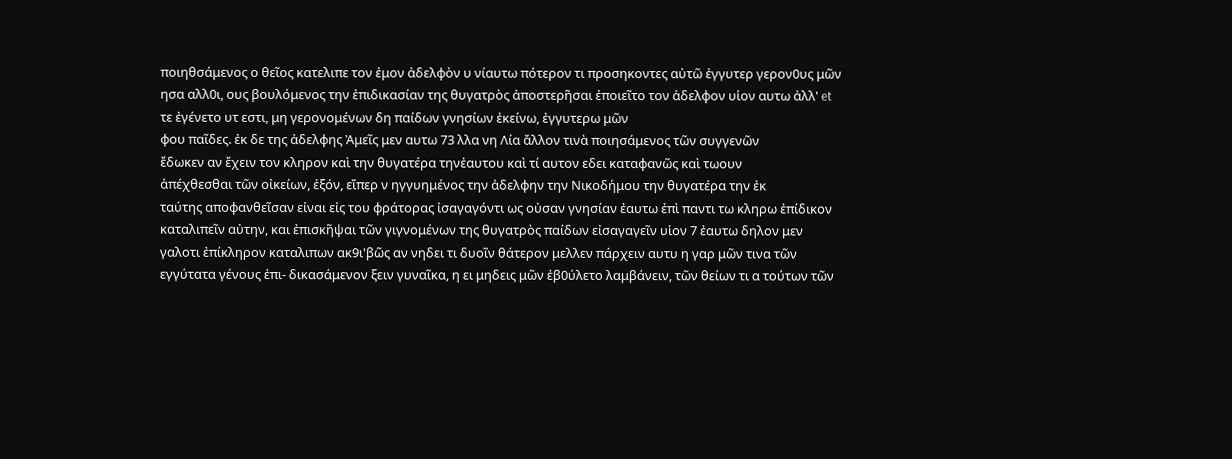ποιηθσάμενος ο θεῖος κατελιπε τον ἐμον ἀδελφὸν υ νίαυτω πότερον τι προσηκοντες αὐτῶ ἐγγυτερ γερον0υς μῶν ησα αλλ0ι, ους βουλόμενος την ἐπιδικασίαν της θυγατρὸς ἀποστερῆσαι ἐποιεῖτο τον ἀδελφον υἱον αυτω ἀλλ' et τε ἐγένετο υτ εστι, μη γερονομένων δη παίδων γνησίων ἐκείνω, ἐγγυτερω μῶν
φου παῖδες. ἐκ δε της ἀδελφης Ἀμεῖς μεν αυτω 73 λλα νη Λία ἄλλον τινὰ ποιησάμενος τῶν συγγενῶν
ἔδωκεν αν ἔχειν τον κληρον καὶ την θυγατέρα τηνἐαυτου καὶ τί αυτον εδει καταφανῶς καὶ τωουν
ἀπέχθεσθαι τῶν οἰκείων, ἐξόν, εἴπερ ν ηγγυημένος την ἀδελφην την Νικοδήμου την θυγατέρα την ἐκ
ταύτης αποφανθεῖσαν εἰναι εἰς του φράτορας ἰσαγαγόντι ως οὐσαν γνησίαν ἐαυτω ἐπὶ παντι τω κληρω ἐπίδικον καταλιπεῖν αὐτην, και ἐπισκῆψαι τῶν γιγνομένων της θυγατρὸς παίδων εἰσαγαγεῖν υἱον 7 ἐαυτω δηλον μεν γαλοτι ἐπίκληρον καταλιπων ακ9ι'βῶς αν νηδει τι δυοῖν θάτερον μελλεν πάρχειν αυτυ η γαρ μῶν τινα τῶν εγγύτατα γένους ἐπι- δικασάμενον ξειν γυναῖκα, η ει μηδεις μῶν ἐβ0ύλετο λαμβάνειν, τῶν θείων τι α τούτων τῶν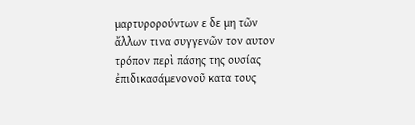μαρτυρορούντων ε δε μη τῶν ἄλλων τινα συγγενῶν τον αυτον τρόπον περὶ πάσης της ουσίας ἐπιδικασάμενονοῦ κατα τους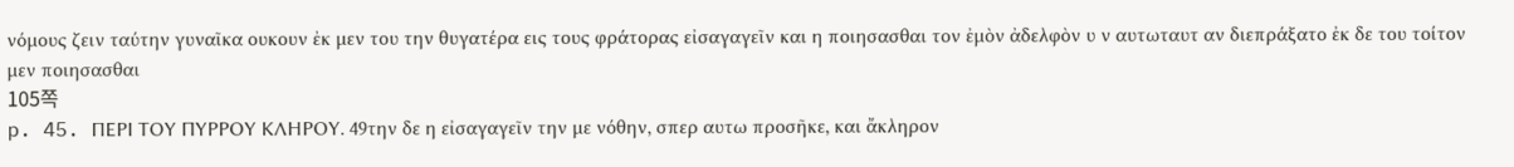νόμους ζειν ταύτην γυναῖκα ουκουν ἐκ μεν του την θυγατέρα εις τους φράτορας εἰσαγαγεῖν και η ποιησασθαι τον ἐμὸν ἀδελφὸν υ ν αυτωταυτ αν διεπράξατο ἐκ δε του τοίτον μεν ποιησασθαι
105쪽
p. 45. ΠΕΡΙ ΤΟΥ ΠΥΡΡΟΥ ΚΛΗΡΟΥ. 49την δε η εἰσαγαγεῖν την με νόθην, σπερ αυτω προσῆκε, και ἄκληρον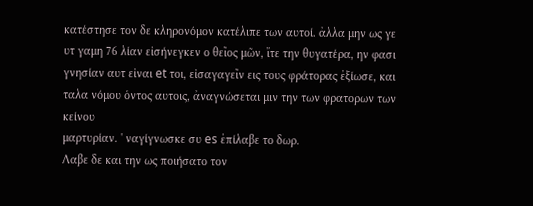κατέστησε τον δε κληρονόμον κατέλιπε των αυτοί. ἀλλα μην ως γε υτ γαμη 76 λίαν εἰσήνεγκεν ο θεῖος μῶν, ἴτε την θυγατέρα, ην φασι γνησίαν αυτ εἰναι et τοι, εἰσαγαγεῖν εις τους φράτορας ἐξίωσε, και ταλα νόμου ὁντος αυτοις, ἀναγνώσεται μιν την των φρατορων των κείνου
μαρτυρίαν. ' ναγίγνωσκε συ es ἐπίλαβε το δωρ.
Λαβε δε και την ως ποιήσατο τον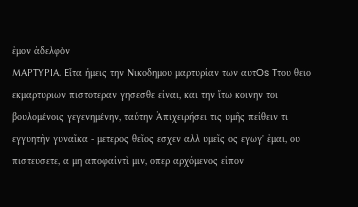ἐμον ἀδελφὸν
ΜΑΡΤΥΡΙΑ. Εἶτα ἡμεις την Νικοδημου μαρτυρίαν των αυτOs Tτου θειο εκμαρτυριων πιστοτεραν γησεσθε εἰναι, και την ἴτω κοινην τοι βουλομένοις γεγενημένην, ταύτην Ἀπιχειρήσει τις υμῆς πείθειν τι εγγυητὴν γυναῖκα - μετερος θεῖος εσχεν αλλ υμεῖς ος εγωγ' ἐμαι, ου πιστευσετε, α μη αποφαίντὶ μιν, οπερ αρχόμενος εἰπον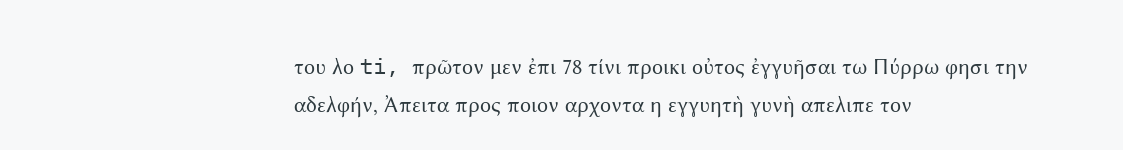του λο ti, πρῶτον μεν ἐπι 78 τίνι προικι οὐτος ἐγγυῆσαι τω Πύρρω φησι την αδελφήν, Ἀπειτα προς ποιον αρχοντα η εγγυητὴ γυνὴ απελιπε τον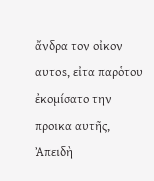ἄνδρα τον οἰκον αυτos, εἰτα παρὁτου ἐκομίσατο την προικα αυτῆς, Ἀπειδὴ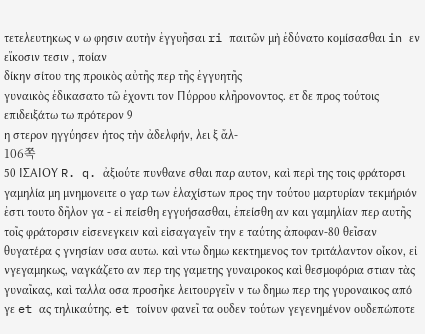τετελευτηκως ν ω φησιν αυτὴν ἐγγυῆσαι ri παιτῶν μὴ ἐδύνατο κομίσασθαι in εν εἴκοσιν τεσιν , ποίαν
δίκην σίτου της προικὸς αὐτῆς περ τῆς ἐγγυητῆς
γυναικὸς ἐδικασατο τῶ ἐχοντι τον Πύρρου κλῆρονοντος. ετ δε προς τούτοις επιδειξάτω τω πρότερον 9
η στερον ηγγύησεν ἡτος τὴν ἀδελφήν, λει ξ ἄλ-
106쪽
50 ΙΣΑΙΟΥ R. q. ἀξιούτε πυνθανε σθαι παρ αυτον, καὶ περὶ της τοις φράτορσι γαμηλία μη μνημονειτε ο γαρ των ἐλαχίστων προς την τούτου μαρτυρίαν τεκμήριόν ἐστι τουτο δῆλον γα - εἰ πείσθη εγγυήσασθαι, ἐπείσθη αν και γαμηλίαν περ αυτῆς τοῖς φράτορσιν εἰσενεγκειν καὶ εἰσαγαγεῖν την ε ταύτης ἀποφαν-80 θεῖσαν θυγατέρα ς γνησίαν υσα αυτω. καὶ ντω δημω κεκτημενος τον τριτάλαντον οἶκον, εἰ νγεγαμηκως, ναγκάζετο αν περ της γαμετης γυναιροκος καὶ θεσμοφόρια στιαν τὰς γυναῖκας, καὶ ταλλα οσα προσῆκε λειτουργεῖν ν τω δημω περ της γυροναικος από γε et ας τηλικαύτης. et τοίνυν φανεῖ τα ουδεν τούτων γεγενημένον ουδεπώποτε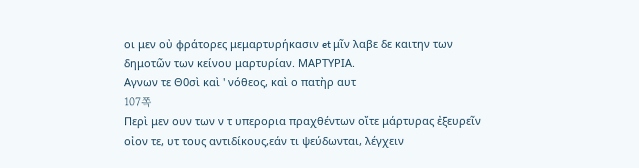οι μεν οὐ φράτορες μεμαρτυρήκασιν et μῖν λαβε δε καιτην των δημοτῶν των κείνου μαρτυρίαν. ΜΑΡΤΥΡΙΑ.
Αγνων τε Θ0σὶ καὶ ' νόθεος, καὶ ο πατὴρ αυτ
107쪽
Περὶ μεν ουν των ν τ υπερορια πραχθέντων οἴτε μάρτυρας ἐξευρεῖν οἰον τε, υτ τους αντιδίκους,εάν τι ψεύδωνται, λέγχειν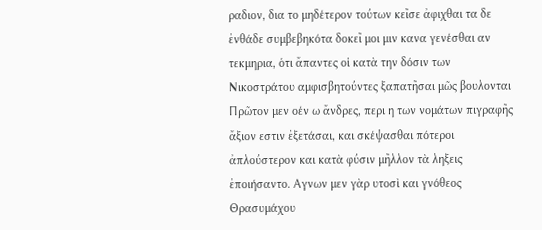ραδιον, δια το μηδέτερον τούτων κεῖσε ἀφιχθαι τα δε ἐνθάδε συμβεβηκότα δοκεῖ μοι μιν κανα γενέσθαι αν τεκμηρια, ὁτι ἄπαντες οἱ κατὰ την δόσιν των Νικοστράτου αμφισβητούντες ξαπατῆσαι μῶς βουλονται Πρῶτον μεν οέν ω ἄνδρες, περι η των νομάτων πιγραφῆς ἄξιον εστιν ἐξετάσαι, και σκέψασθαι πότεροι ἀπλούστερον και κατὰ φύσιν μῆλλον τὰ ληξεις ἐποιήσαντο. Aγνων μεν γὰρ υτοσὶ και γνόθεος Θρασυμάχου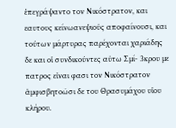ἐπεγράψαντο τον Νικόστρατον, και εαυτους κείνωανεψιοὐς αποφαίνουσι, και τούτων μάρτυρας παρέχονται χαριάδης δε και οἱ συνδικούντες αὐτω Σμί- 3κρου με πατρος εἰναι φασι τον Νικόστρατον ἀμφισβητοῶσι δε του Θρασυμάχου υἱου κλήρου.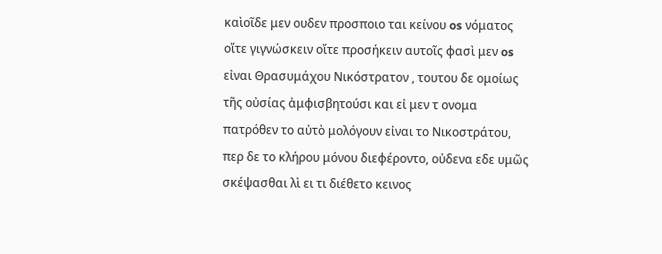καὶοῖδε μεν ουδεν προσποιο ται κείνου os νόματος οἴτε γιγνώσκειν οἴτε προσήκειν αυτοῖς φασὶ μεν os εἰναι Θρασυμάχου Νικόστρατον , τουτου δε ομοίως τῆς οὐσίας ἀμφισβητούσι και εἰ μεν τ ονομα πατρόθεν το αὐτὸ μολόγουν εἰναι το Νικοστράτου, περ δε το κλήρου μόνου διεφέροντο, οὐδενα εδε υμῶς σκέψασθαι λὶ ει τι διέθετο κεινος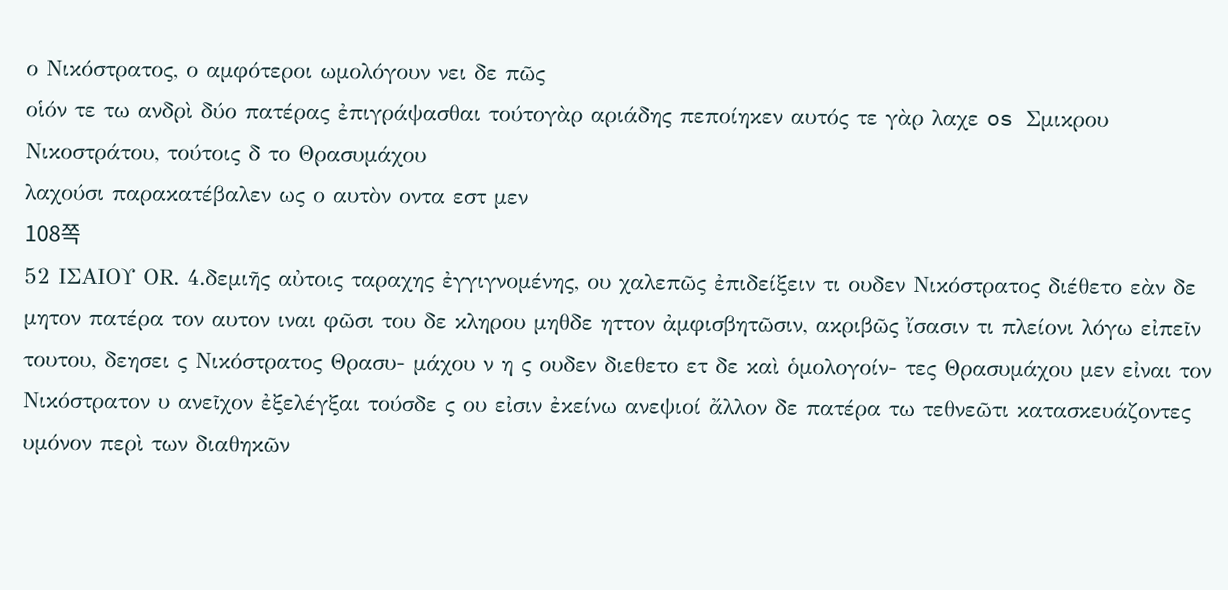ο Νικόστρατος, ο αμφότεροι ωμολόγουν νει δε πῶς
οἱόν τε τω ανδρὶ δύο πατέρας ἐπιγράψασθαι τούτογὰρ αριάδης πεποίηκεν αυτός τε γὰρ λαχε os Σμικρου Νικοστράτου, τούτοις δ το Θρασυμάχου
λαχούσι παρακατέβαλεν ως ο αυτὸν οντα εστ μεν
108쪽
52 ΙΣΑΙΟΥ ΟR. 4.δεμιῆς αὐτοις ταραχης ἐγγιγνομένης, ου χαλεπῶς ἐπιδείξειν τι ουδεν Νικόστρατος διέθετο εὰν δε μητον πατέρα τον αυτον ιναι φῶσι του δε κληρου μηθδε ηττον ἀμφισβητῶσιν, ακριβῶς ἴσασιν τι πλείονι λόγω εἰπεῖν τουτου, δεησει ς Νικόστρατος Θρασυ- μάχου ν η ς ουδεν διεθετο ετ δε καὶ ὁμολογοίν- τες Θρασυμάχου μεν εἰναι τον Νικόστρατον υ ανεῖχον ἐξελέγξαι τούσδε ς ου εἰσιν ἐκείνω ανεψιοί ἄλλον δε πατέρα τω τεθνεῶτι κατασκευάζοντες υμόνον περὶ των διαθηκῶν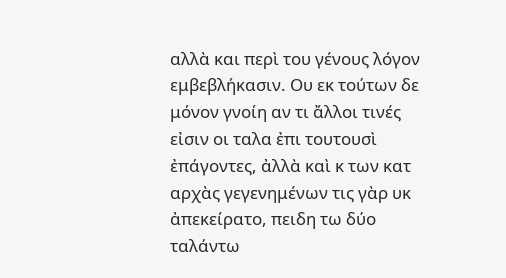αλλὰ και περὶ του γένους λόγον εμβεβλήκασιν. Ου εκ τούτων δε μόνον γνοίη αν τι ἄλλοι τινές εἰσιν οι ταλα ἐπι τουτουσὶ ἐπάγοντες, ἀλλὰ καὶ κ των κατ αρχὰς γεγενημένων τις γὰρ υκ ἀπεκείρατο, πειδη τω δύο ταλάντω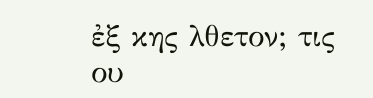ἐξ κης λθετον; τις ου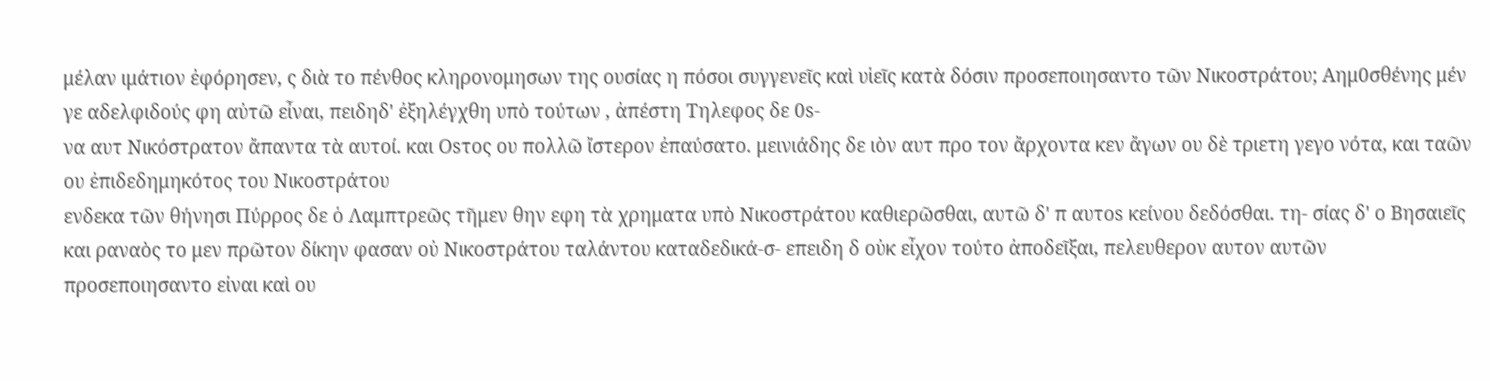μέλαν ιμάτιον ἐφόρησεν, ς διὰ το πένθος κληρονομησων της ουσίας η πόσοι συγγενεῖς καὶ υἱεῖς κατὰ δόσιν προσεποιησαντο τῶν Νικοστράτου; Aημ0σθένης μέν γε αδελφιδούς φη αὐτῶ εἶναι, πειδηδ' ἐξηλέγχθη υπὸ τούτων , ἀπέστη Τηλεφος δε 0s-
να αυτ Νικόστρατον ἄπαντα τὰ αυτοί. και Osτος ου πολλῶ ἴστερον ἐπαύσατο. μεινιάδης δε ιὸν αυτ προ τον ἄρχοντα κεν ἄγων ου δὲ τριετη γεγο νότα, και ταῶν ου ἐπιδεδημηκότος του Νικοστράτου
ενδεκα τῶν θήνησι Πύρρος δε ὁ Λαμπτρεῶς τῆμεν θην εφη τὰ χρηματα υπὸ Νικοστράτου καθιερῶσθαι, αυτῶ δ' π αυτos κείνου δεδόσθαι. τη- σίας δ' o Βησαιεῖς και ραναὸς το μεν πρῶτον δίκην φασαν οὐ Νικοστράτου ταλάντου καταδεδικά-σ- επειδη δ οὐκ εἶχον τούτο ἀποδεῖξαι, πελευθερον αυτον αυτῶν προσεποιησαντο εἰναι καὶ ου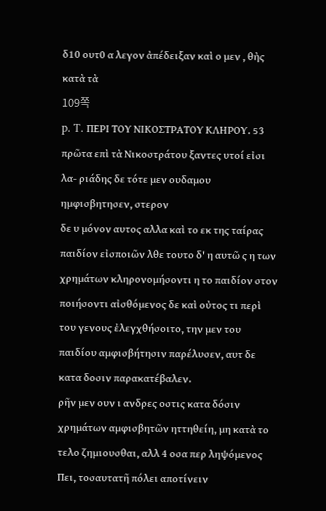δ10 ουτ0 α λεγον ἀπέδειξαν καὶ ο μεν , θὴς κατὰ τὰ
109쪽
p. T. ΠΕΡΙ ΤΟΥ ΝΙΚΟΣΤΡΑΤΟΥ ΚΛΗΡΟΥ. 53 πρῶτα επὶ τὰ Νικοστράτου ξαντες υτοί εἰσι λα- ριάδης δε τότε μεν ουδαμου ημφισβητησεν, στερον
δε υ μόνον αυτος αλλα καὶ το εκ της ταίρας παιδίον εἰσποιῶν λθε τουτο δ' η αυτῶ ς η των
χρημάτων κληρονομήσοντι η το παιδίον στον ποιήσοντι αἰσθόμενος δε καὶ οὐτος τι περὶ του γενους ἐλεγχθήσοιτο, την μεν του παιδίου αμφισβήτησιν παρέλυσεν, αυτ δε κατα δοσιν παρακατέβαλεν.
ρῆν μεν ουν ι ανδρες οστις κατα δόσιν χρημάτων αμφισβητῶν ηττηθείη, μη κατὰ το τελο ζημιουσθαι, αλλ 4 οσα περ ληψόμενος Πει, τοσαυτατῆ πόλει αποτίνειν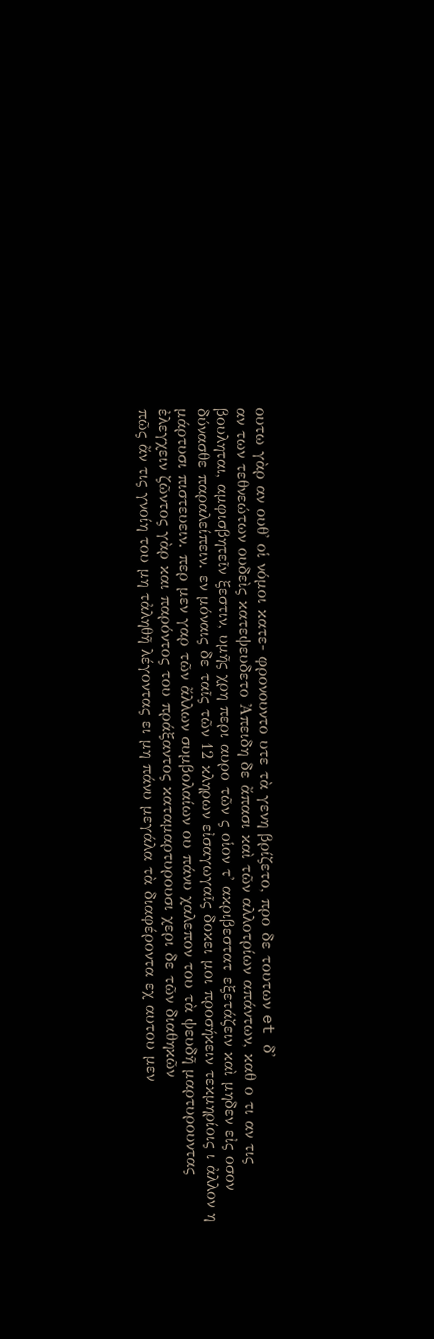ουτω γὰρ αν ουθ' οἱ νόμοι κατε- φρονουντο υτε τὰ γενη βρίζετο, προ δε τουτων et δ'
αν των τεθνεώτων ουδεὶς κατεψευδετο Ἀπειδη δε ἄπασι καὶ τῶν αλλοτρίων απάντων, καθ ο τι αν τις
βουληται, αμφισβητεῖν ξεστιν, υμῆς χρη περι αυρο τῶν ς οἱον τ' ακριβεστατ εξετάζειν καὶ μηδεν εἰς οσον δύνασθε παραλείπειν. εν μόναις δε ταῖς τῶν 12 κληρων εἰσαγωγαῖς δοκει μοι προσήκειν τεκμηρίοις ι ἀλλον η μάρτυσι πιστευειν. περ μεν γαρ τῶν ἄλλων συμβολαίων ου πάνυ χαλεπον του τὰ ψευδῆ μαρτυρουντας ἐλεγχειν ζῶντος γὰρ και παρόντος του πράξαντος καταμαρτυρουσι χερι δε τῶν διαθηκῶν
πῶς ἄν τις γνοίη του μη τἀληθῆ λέγοντας ει μη πάνυ μεγάλα τὰ διαφέροντα εχ αυτου μεν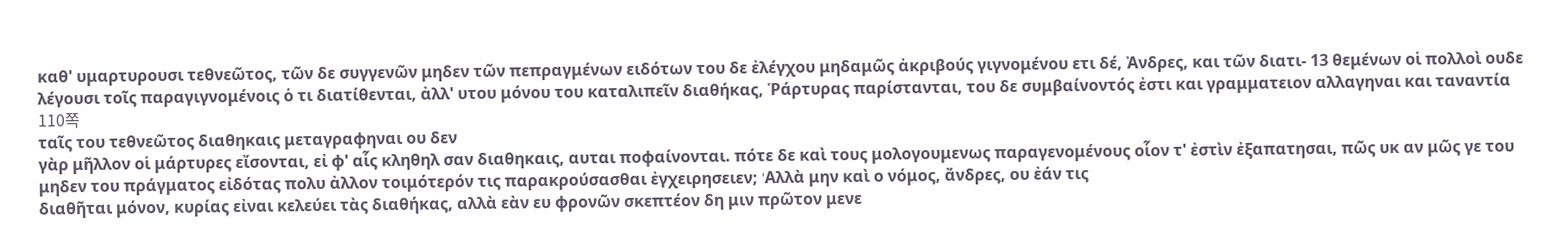καθ' υμαρτυρουσι τεθνεῶτος, τῶν δε συγγενῶν μηδεν τῶν πεπραγμένων ειδότων του δε ἐλέγχου μηδαμῶς ἀκριβούς γιγνομένου ετι δέ, Ἀνδρες, και τῶν διατι- 13 θεμένων οἱ πολλοὶ ουδε λέγουσι τοῖς παραγιγνομένοις ὁ τι διατίθενται, ἀλλ' υτου μόνου του καταλιπεῖν διαθήκας, Ῥάρτυρας παρίστανται, του δε συμβαίνοντός ἐστι και γραμματειον αλλαγηναι και ταναντία
110쪽
ταῖς του τεθνεῶτος διαθηκαις μεταγραφηναι ου δεν
γὰρ μῆλλον οἱ μάρτυρες εἴσονται, εἰ φ' αἷς κληθηλ σαν διαθηκαις, αυται ποφαίνονται. πότε δε καὶ τους μολογουμενως παραγενομένους οἷον τ' ἐστὶν ἐξαπατησαι, πῶς υκ αν μῶς γε του μηδεν του πράγματος εἰδότας πολυ ἀλλον τοιμότερόν τις παρακρούσασθαι ἐγχειρησειεν; 'Aλλὰ μην καὶ ο νόμος, ἄνδρες, ου ἐάν τις
διαθῆται μόνον, κυρίας εἰναι κελεύει τὰς διαθήκας, αλλὰ εὰν ευ φρονῶν σκεπτέον δη μιν πρῶτον μενε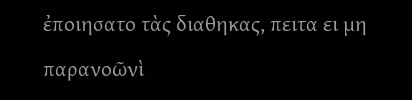ἐποιησατο τὰς διαθηκας, πειτα ει μη παρανοῶνὶ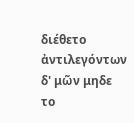διέθετο ἀντιλεγόντων δ' μῶν μηδε το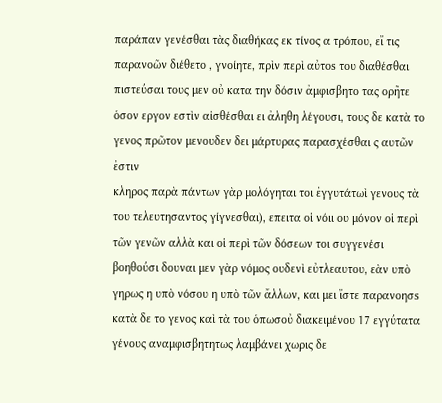παράπαν γενέσθαι τὰς διαθήκας εκ τίνος α τρόπου, εἴ τις παρανοῶν διέθετο , γνοίητε, πρὶν περὶ αὐτos του διαθέσθαι πιστεύσαι τους μεν οὐ κατα την δόσιν ἀμφισβητο τας ορῆτε ὁσον εργον εστὶν αἰσθέσθαι ει ἀληθη λέγουσι, τους δε κατὰ το γενος πρῶτον μενουδεν δει μάρτυρας παρασχέσθαι ς αυτῶν ἐστιν
κληρος παρὰ πάντων γὰρ μολόγηται τοι ἐγγυτάτωὶ γενους τὰ του τελευτησαντος γίγνεσθαι), επειτα οἱ νόιι ου μόνον οἱ περὶ τῶν γενῶν αλλὰ και οἱ περὶ τῶν δόσεων τοι συγγενέσι βοηθούσι δουναι μεν γὰρ νόμος ουδενὶ εὐτλεαυτου, εὰν υπὸ γηρως η υπὸ νόσου η υπὸ τῶν ἄλλων, και μει ἴστε παρανοησs κατὰ δε το γενος καὶ τὰ του ὁπωσοὐ διακειμένου 17 εγγύτατα γένους αναμφισβητητως λαμβάνει χωρις δε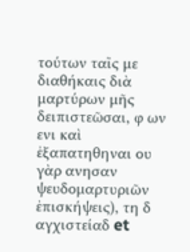τούτων ταῖς με διαθήκαις διὰ μαρτύρων μῆς δειπιστεῶσαι, φ ων ενι καὶ ἐξαπατηθηναι ου γὰρ ανησαν ψευδομαρτυριῶν ἐπισκήψεις), τη δ αγχιστείαδ et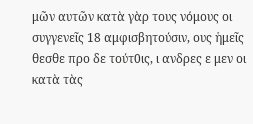μῶν αυτῶν κατὰ γὰρ τους νόμους οι συγγενεῖς 18 αμφισβητούσιν, ους ἡμεῖς θεσθε προ δε τούτ0ις, ι ανδρες ε μεν οι κατὰ τὰς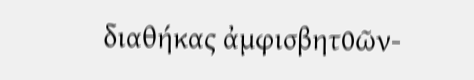διαθήκας ἀμφισβητ0ῶν-